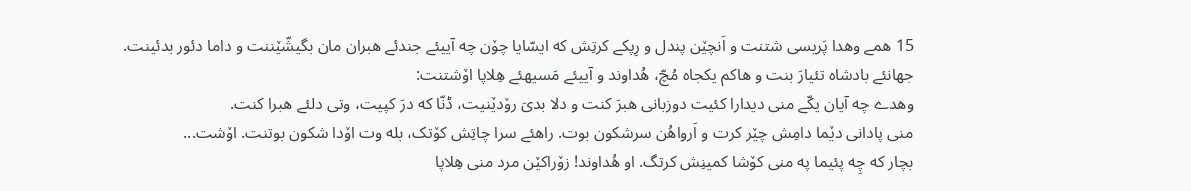15 همے وهدا پَریسی شتنت و اَنچێن پندل و رِپکے کرتِش که ایسّایا چۆن چه آییئے جندئے هبران مان بگیشّێننت و داما دئور بدئینت.
جهانئے بادشاه تئیارَ بنت و هاکم یکجاه مُچّ، هُداوند و آییئے مَسیهئے هِلاپا اۆشتنت:
وهدے چه آیان یکّے منی دیدارا کئیت دوزبانی هبرَ کنت و دلا بدیَ رۆدێنیت، ڈنّا که درَ کپیت، وتی دلئے هبرا کنت.
منی پادانی دێما دامِش چێر کرت و اَرواهُن سرشکون بوت. راهئے سرا چاتِش کۆتک، بله وت اۆدا شکون بوتنت. اۆشت...
بچار که چِه پئیما په منی کۆشا کمینِش کرتگ. او هُداوند! زۆراکێن مرد منی هِلاپا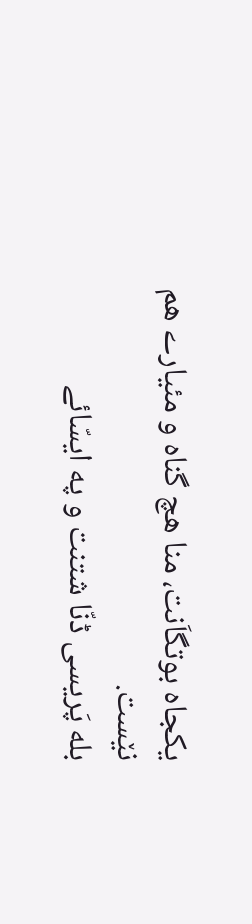یکجاه بوتگاَنت، منا هچ گناه و مئیارے هم نێست.
بله پَریسی ڈنّا شتنت و په ایسّائے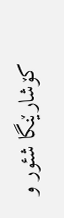کۆشارێنگا شئور و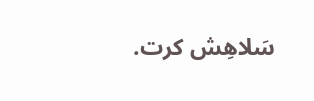سَلاهِش کرت.